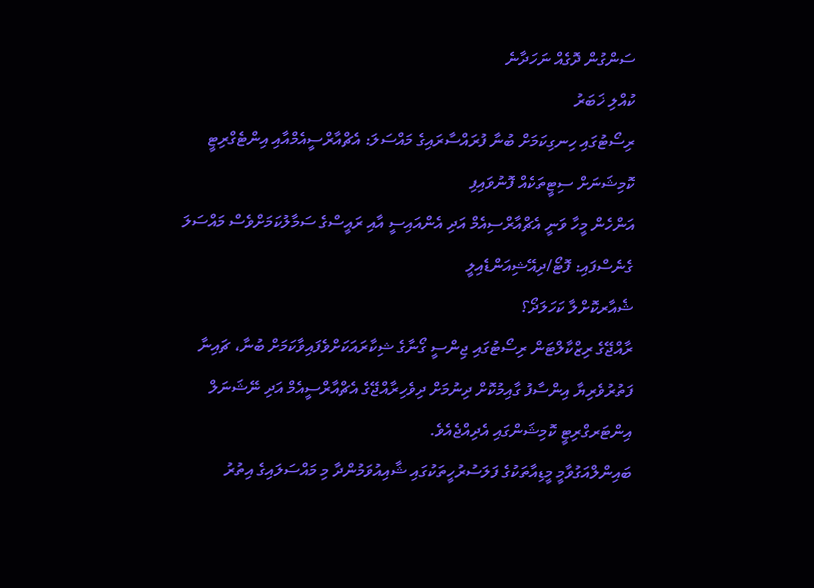ސަންގުން ދޮގެއް ނަހަދާނެ
ކުއްލި ޚަބަރު
ރިސޯޓުގައި ހިނގިކަމަށް ބުނާ ފުރައްސާރައިގެ މައްސަލަ: އެޗްއާރްސީއެމްއާއި އިންޓެގްރިޓީ ކޮމިޝަނަށް ސިޓީތަކެއް ފޮނުވައިފި
އަންހެން މީހާ ވަނީ އެޗްއާރްސިއެމް އަދި އެންއައިސީ އާއި ރައީސްގެ ސަމާލުކަމަށްވެސް މައްސަލަ ގެނެސްފައި: ފޮޓޯ/ދިއޭޝިއަންޑެއިލީ
ޝެއާރކޮށްލާ ކަހަލަދޯ؟
ރާއްޖޭގެ ރިޒްކާލްޓަން ރިސޯޓުގައި ޖިންސީ ގޯނާގެ ޝިކާރައަކަށްވެފައިވާކަމަށް ބުނާ، ޗައިނާ ފަތުރުވެރިޔާ އިންސާފު ގާއިމުކޮށް ދިނުމަށް ދިވެހިރާއްޖޭގެ އެޗްއާރްސީއެމް އަދި ނޭޝަނަލް އިންޓަރގްރިޓީ ކޮމިޝަންގައި އެދިއްޖެއެވެ.
ބައިންލްއަގުވާމީ މީޑިއާތަކުގެ ފަލަސުރުހީތަކުގައި ޝާއިއުވަމުންދާ މި މައްސަލައިގެ އިތުރު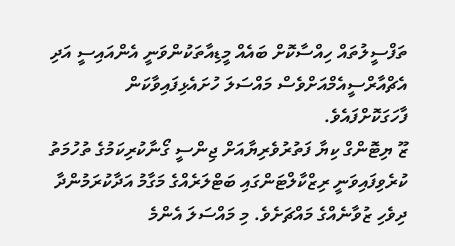ތަފްސީލުތައް ހިއްސާކޮށް ބައެއް މީޑިއާތަކުންވަނީ އެންއައިސީ އަދި އެޗްއާރްސީއެމްއަށްވެސް މައްސަލަ ހުށައެޅިފައިވާކަން ފާހަގަކޮށްފައެވެ.
ޒޫ ޔިޓޮންގް ކިޔާ ފަތުރުވެރިޔާއަށް ޖިންސީ ގޯނާކުރިކަމުގެ ތުހުމަތު ކުރެވިފައިވަނީ ރިޒްކާލްޓަންގައި ބަޓްލަރެއްގެ މަގާމު އަދާކުރަމުންދާ ދިވެހި ޒުވާނެއްގެ މައްޗަށެވެ. މި މައްސަލަ އެންމެ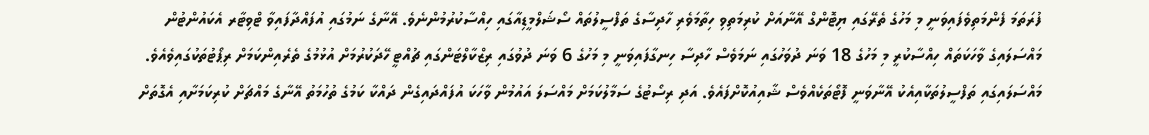ފުރަތަމަ ފެންމަތިވެފައިވަނީ މި މަހުގެ ތެރޭގައި ޔިޓޮންގް އޭނާއަށް ކުރިމަތިވި ހިތާމަވެރި ހާދިސާގެ ތަފްސީލުތައް ސޯޝަލްމީޑިއާގައި ހިއްސާކުރުމުންނެވެ. އޭނާގެ ނަމުގައި އުފައްދާފައިވާ ޓްވިޓާރ އެކައުންޓުން މައްސަލައިގެ ވާހަކަތައް ހިއްސާކުރީ މި މަހުގެ 18 ވަނަ ދުވަހުގައި ނަމަވެސް ހާދިސާ ހިނގާފައިވަނީ މި މަހުގެ 6 ވަނަ ދުވުގައި ރިޒްކާލްޓަންގައި ޗުއްޓީ ހޭދަކުރުމަށް އުޅުމުގެ ތެރެއިންކަމަށް ރިޕޯޓުތަކުގައިވެއެވެ.
މައްސަލައިގައި ތަފްސީލުތަކާއިއެކު އޭނާވަނީ ފޮޓޯތަކެއްވެސް ޝާއިއުކޮށްފައެވެ. އަދި ރިސޯޓުގެ ސަމާލުކަމަށް މައްސަލަ އައުމުން ވާހަކަ އުފައްދައިގެން ދައްކާ ކަމުގެ ތުހުމަތު އޭނާގެ މައްޗަށް ކުރިކަމަށާއި އެގޮތަށް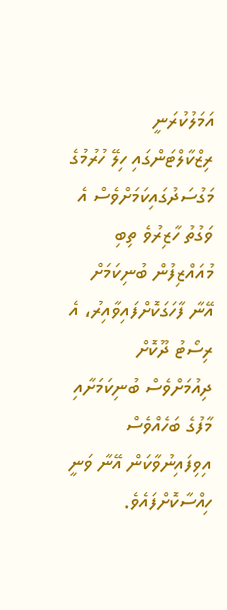އަމަލުކުރަނީ ރިޒްކާލްޓަންގައި ހިލޭ ހުރުމުގެ މަގުސަދުގައިކަމަށްވެސް އެ ވަގުތު ހާޒިރުވެ ތިބި މުއައްޒިފުން ބުނިކަމަށް އޭނާ ފާހަގަކޮށްފައިވާއިރު، އެ ރިސޯޓު ދޫކޮށް ދިއުމަށްވެސް ބުނިކަމަށާއި މާފުގެ ބަހެއްވެސް އިވިފައިނުވާކަން އޭނާ ވަނީ ހިއްސާކޮށްފައެވެ.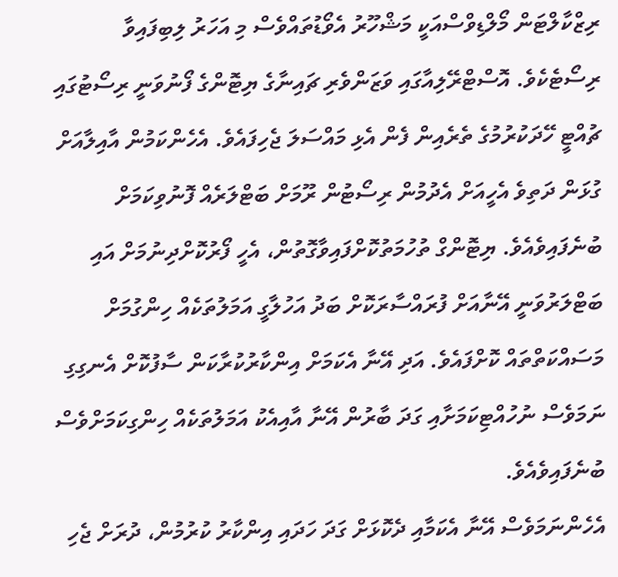ރިޒްކާލްޓަން މޯލްޑިވްސްއަކީ މަޝްހޫރު އެވޯޑުތައްވެސް މި އަހަރު ލިބިފައިވާ ރިސޯޓެކެވެ. އޮސްޓްރޭލިއާގައި ވަޒަންވެރި ޗައިނާގެ ޔިޓޮންގެ ފޯނުވަނީ ރިސޯޓުގައި ޗުއްޓީ ހޭދަކުރުމުގެ ތެރެއިން ފެން އެޅި މައްސަލަ ޖެހިފައެވެ. އެހެންކަމުން އާއިލާއަށް ގުޅަން ދަތިވެ އެހީއަށް އެދުމުން ރިސޯޓުން ރޫމަށް ބަޓްލަރެއް ފޮނުވިކަމަށް ބުނެފައިވެއެވެ. ޔިޓޮންގް ތުހުމަތުކޮށްފައިވާގޮތުން، އެހީ ފޯރުކޮށްދިނުމަށް އައި ބަޓްލަރުވަނީ އޭނާއަށް ފުރައްސާރަކޮށް ބަދު އަހުލާގީ އަމަލުތަކެއް ހިންގުމަށް މަސައްކަތްތައް ކޮށްފައެވެ. އަދި އޭނާ އެކަމަށް އިންކާރުކުރާކަން ސާފުކޮށް އެނގިގި ނަމަވެސް ނުހުއްޓިކަމަށާއި ގަދަ ބާރުން އޭނާ އާއިއެކު އަމަލުތަކެއް ހިންގިކަމަށްވެސް ބުނެފައިވެއެވެ.
އެހެންނަމަވެސް އޭނާ އެކަމާއި ދެކޮޅަށް ގަދަ ހަދައި އިންކާރު ކުރުމުން، ދުރަށް ޖެހި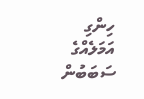ހިންގި އަމަލެއްގެ ސަބަބުން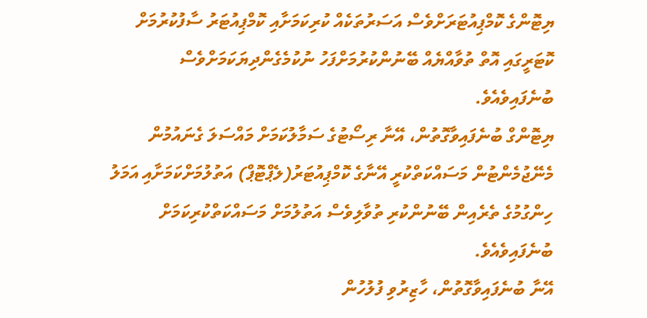ޔިޓޮންގެ ކޮމްޕިއުޓަރަށްވެސް އަސަރުތަކެއް ކުރިކަމަށާއި ކޮމްޕިއުޓަރު ސާފުކުރުމަށް ކޮޓަރީގައި އޮތް ތުވާއްޔެއް ބޭނުންކުރުމަށްފަހު ނުކުމެގެންދިޔަކަމަށްވެސް ބުނެފައިވެއެވެ.
ޔިޓޮންގް ބުނެފައިވާގޮތުން، އޭނާ ރިސޯޓުގެ ސަމާލުކަމަށް މައްސަލަ ގެނައުމުން މެނޭޖުމެންޓުން މަސައްކަތްކުރީ އޭނާގެ ކޮމްޕިއުޓަރު(ލެޕްޓޮޕް) އަތުލުމަށްކަމަށާއި އަމަލު ހިންގުމުގެ ތެރެއިން ބޭނުންކުރި ތުވާލިވެސް އަތުލުމަށް މަސައްކަތްކުރިކަމަށް ބުނެފައިވެއެވެ.
އޭނާ ބުނެފައިވާގޮތުން، ހާޒިރުވި ފުލުހުން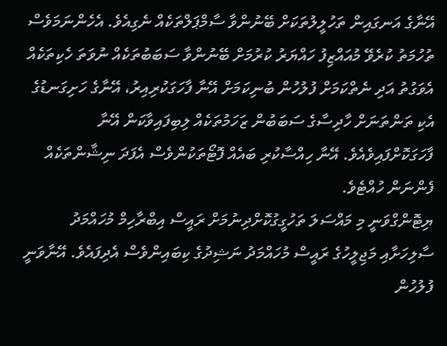އޭނާގެ އަނގައިން ތަހުލީލުތަކަށް ބޭނުންވާ ސާމްޕަލްތަކެއް ނެގިއެވެ. އެހެންނަމަވެސް ތުހުމަތު ކުރެވޭ މުއައްޒިފު ހައްޔަރު ކުރުމަށް ބޭނުންވާ ސަބަބުތަކެއް ނުވަތަ ހެކިތަކެއް އެވަގުތު އަދި ނެތްކަމަށް ފުލުހުން ބުނިކަމަށް އޭނާ ފާހަގަކުރިއިރު، އޭނާގެ ހަށިގަނޑުގެ އެކި ތަންތަނަށް ހާދިސާގެ ސަބަބުން ޒަހަމުތަކެއް ލިބިފައިވާކަން އޭނާ ފާހަގަކޮށްފައިވެއެވެ. އޭނާ ހިއްސާކުރި ބައެއް ފޮޓޯތަކުންވެސް އެފަދަ ނިޝާންތަކެއް ފެންނަން ހުއްޓެވެ.
ޔިޓޮންގްވަނީ މި މައްސަލަ ތަހުގީގުކޮށްދިނުމަށް ރައީސް އިބްރާހިމް މުހައްމަދު ސާލިހަށާއި މަޖިލީހުގެ ރައީސް މުހައްމަދު ނަޝިދުގެ ކިބައިންވެސް އެދިފައެވެ. އޭނާވަނީ ފުލުހުން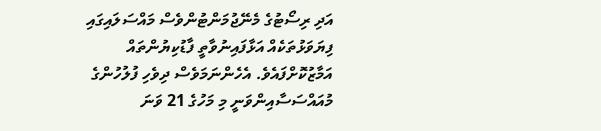އަދި ރިސޯޓުގެ މެނޭޖުމަންޓުންވެސް މައްސަލައިގައި ފިޔަވަޅުތަކެއް އަޅާފައިނުވާތީ ފާޑުކިޔުންތައް އަމާޒުކޮށްފައެވެ. އެހެންނަމަވެސް ދިވެހި ފުލުހުންގެ މުއައްސަސާއިންވަނީ މި މަހުގެ 21 ވަނަ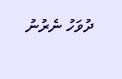ދުވަހު ނެރުނު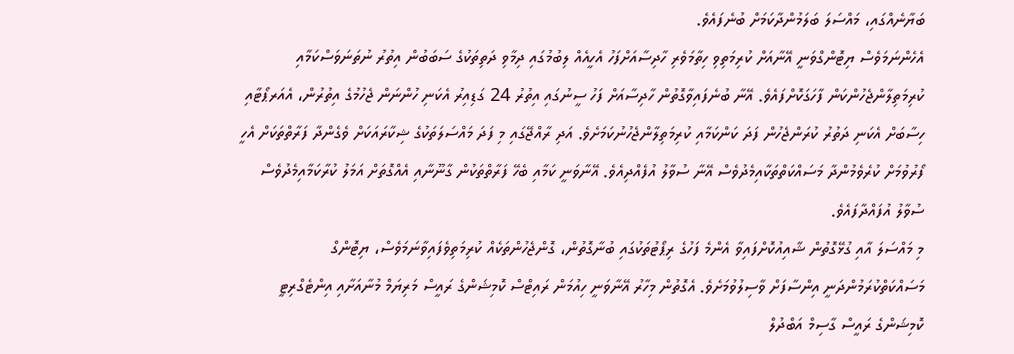ބަޔާނެއްގައި، މައްސަލަ ބަލަމުންދާކަމަށް ބުނެފައެވެ.
އެހެންނަމަވެސް ޔިޓޮންގްވަނީ އޭނާއަށް ކުރިމަތިވި ހިތާމަވެރި ހާދިސާއަށްފަހު އެހީއެއް ލިބުމުގައި ދިމާވި ދަތިތަކުގެ ސަބަބުން އިތުރު ނުތަނަވަސްކަމާއި ކުރިމަތިލާންޖެހުންކަން ފާހަގަކޮށްފައެވެ. އޭނާ ބުނެފައިވާގޮތުން ހާދިސާއަށް ފަހު ސީނުގައި އިތުރު 24 ގަޑިއިރު އެކަނި ހުންނަން ޖެހުމުގެ އިތުރުން، އެއަރޕޯޓާއި ހިސާބަށް އެކަނި ދަތުރު ކުރަންޖެހުން ފަދަ ކަންކަމާއި ކުރިމަތިލާންޖެހުނުކަމަށެވެ. އަދި ރާއްޖޭގައި މި ފަދަ މައްސަލަތަކުގެ ޝިކާރައަކަށް ވެގެންދާ ފަރާތްތަކަށް އެހީ ފޯރުވުމަށް ކުރެވެމުންދާ މަސައްކަތްތަކާއިމެދުވެސް އޭނާ ސުވާލު އުފެއްދިއެވެ. އޭނާވަނީ ކަމާއި ބެހޭ ފަރާތްތަކުން ގާނޫނާއި އެއްގޮތަށް އަމަލު ކުރާކަމާއިމެދުވެސް ސުވާލު އުފައްދާފައެވެ.
މި މައްސަލަ އާއި ގުޅޭގޮތުން ޝާއިއުކޮށްފައިވާ އެންމެ ފަހުގެ ރިޕޯޓުތަކުގައި ބުނާގޮތުން، ގޮންޖެހުންތަކެއް ކުރިމަތިވެފައިވާނަމަވެސް، ޔިޓޮންގް މަސައްކަތްކުރަމުންދަނީ އިންސާފަށް ވާސިލުވުމަށެވެ. އެގޮތުން މިހާރު އޭނާވަނީ ހިއުމަން ރައިޓްސް ކޮމިޝަންގެ ރައީސް މަރިޔަމް މުނާއަށާއި އިންޓެގްރިޓީ ކޮމިޝަންގެ ރައީސް ގާސިމް އަބްދުލް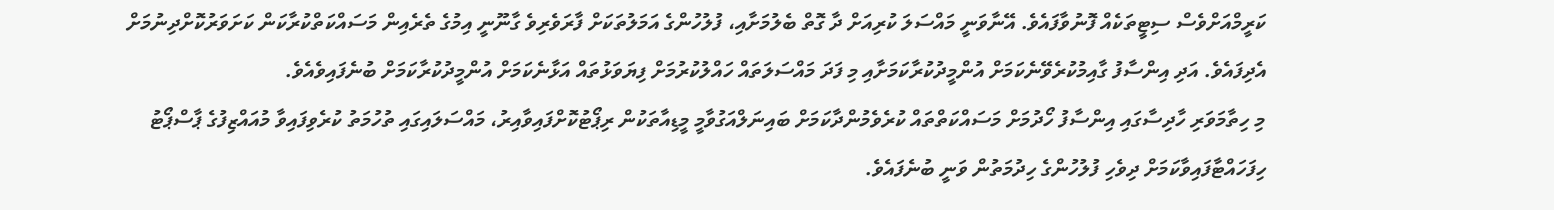ކަރީމްއަށްވެސް ސިޓީތަކެއް ފޮނުވާފައެވެ. އޭނާވަނީ މައްސަލަ ކުރިއަށް ދާ ގޮތް ބެލުމަށާއި، ފުލުހުންގެ އަމަލުތަކަށް ފާރަވެރިވެ ގާނޫނީ އިމުގެ ތެރެއިން މަސައްކަތްކުރާކަން ކަށަވަރުކޮށްދިނުމަށް އެދިފައެވެ. އަދި އިންސާފު ގާއިމުކުރެވޭނެކަމަށް އުންމީދުކުރާކަމަށާއި މި ފަދަ މައްސަލަތައް ހައްލުކުރުމަށް ފިޔަވަޅުތައް އަޅާނެކަމަށް އުންމީދުކުރާކަމަށް ބުނެފައިވެއެވެ.
މި ހިތާމަވަރި ހާދިސާގައި އިންސާފު ހޯދުމަށް މަސައްކަތްތައް ކުރެވެމުންދާކަމަށް ބައިނަލްއަގުވާމީ މީޑިއާތަކުން ރިޕޯޓުކޮށްފައިވާއިރު، މައްސަލައިގައި ތުހުމަތު ކުރެވިފައިވާ މުއައްޒިފުގެ ޕާސްޕޯޓު ހިފަހައްޓާފައިވާކަމަށް ދިވެހި ފުލުހުންގެ ހިދުމަތުން ވަނީ ބުނެފައެވެ.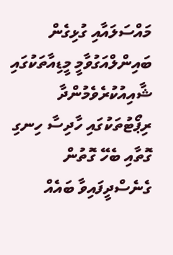މައްސަލައާއި ގުޅިގެން ބައިންލްއަގުވާމީ މީޑިއާތަކުގައި ޝާއިއުކުރެވެމުންދާ ރިޕޯޓުތަކުގައި ހާދިސާ ހިނގި ގޮތާއި ބެހޭ ގޮތުން ގެނެސްދީފައިވާ ބައެއް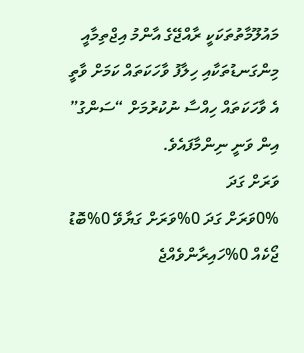މައުލޫމާތުތަކަކީ ރާއްޖޭގެ އާންމު އިޖްތިމާއީ މިންގަނޑުތަކާއި ހިލާފު ވާހަކަތައް ކަމަށް ވާތީ އެ ވާހަކަތައް ހިއްސާ ނުކުރުމަށް “ސަންގު” އިން ވަނީ ނިންމާފައެވެ.
ވަރަށް ގަދަ
0%ވަރަށް ގަދަ 0%ވަރަށް ގަޔާވޭ 0%ބޮޑު ޖޯކެއް 0%ހައިރާންވެއްޖެ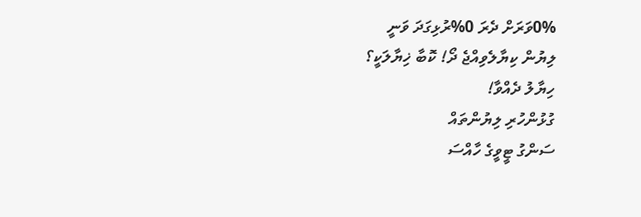0%ވަރަށް ދެރަ 0%ރުޅިގަދަ ވަނީ
ލިޔުން ކިޔާލެވިއްޖެ ދޯ! ކޮބާ ޚިޔާލަކީ؟
ހިޔާލު ދެއްވާ!
ގުޅުންހުރި ލިޔުންތައް
ސަންގު ޓީވީގެ ހާއްސަ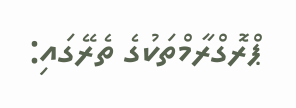ޕްރޮގްރާމްތަކުގެ ތެރޭގައި: